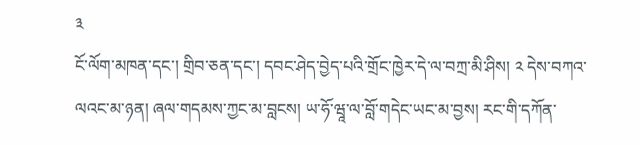༣
ངོ་ལོག་མཁན་དང་། གྲིབ་ཅན་དང་། དབང་ཤེད་བྱེད་པའི་གྲོང་ཁྱེར་དེ་ལ་བཀྲ་མི་ཤིས། ༢ དེས་བཀའ་ལའང་མ་ཉན། ཞལ་གདམས་ཀྱང་མ་བླངས། ཡ་ཧོ་ཝཱ་ལ་བློ་གདེང་ཡང་མ་བྱས། རང་གི་དཀོན་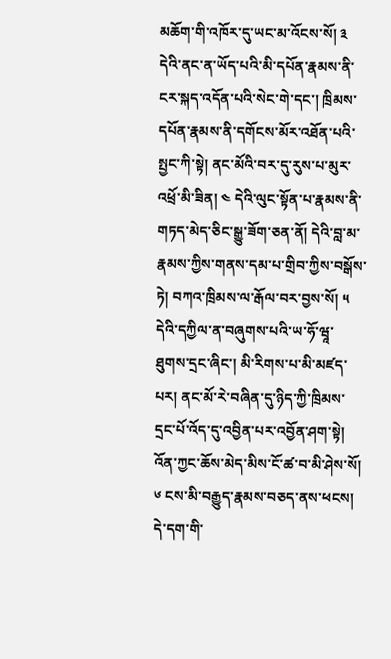མཆོག་གི་འཁོར་དུ་ཡང་མ་འོངས་སོ། ༣ དེའི་ནང་ན་ཡོད་པའི་མི་དཔོན་རྣམས་ནི་ངར་སྐད་འདོན་པའི་སེང་གེ་དང་། ཁྲིམས་དཔོན་རྣམས་ནི་དགོངས་མོར་འཐོན་པའི་སྤྱང་ཀི་སྟེ། ནང་མོའི་བར་དུ་རུས་པ་མུར་འཕྲོ་མི་ཟིན། ༤ དེའི་ལུང་སྟོན་པ་རྣམས་ནི་གཏད་མེད་ཅིང་སྒྱུ་ཟོག་ཅན་ནོ། དེའི་བླ་མ་རྣམས་ཀྱིས་གནས་དམ་པ་གྲིབ་ཀྱིས་བསྒོས་ཏེ། བཀའ་ཁྲིམས་ལ་རྒོལ་བར་བྱས་སོ། ༥ དེའི་དཀྱིལ་ན་བཞུགས་པའི་ཡ་ཧོ་ཝཱ་ཐུགས་དྲང་ཞིང་། མི་རིགས་པ་མི་མཛད་པར། ནང་མོ་རེ་བཞིན་དུ་ཉིད་ཀྱི་ཁྲིམས་དྲང་པོ་འོད་དུ་འབྱིན་པར་འབྱོན་ཤག་སྟེ། འོན་ཀྱང་ཆོས་མེད་མིས་ངོ་ཚ་བ་མི་ཤེས་སོ། ༦ ངས་མི་བརྒྱུད་རྣམས་བཅད་ནས་ཕངས། དེ་དག་གི་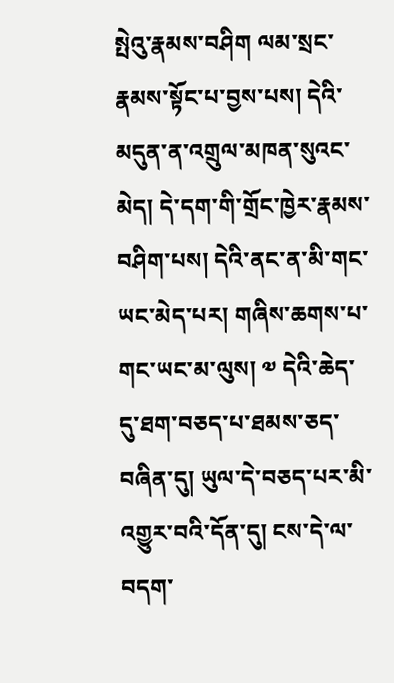སྤེའུ་རྣམས་བཤིག ལམ་སྲང་རྣམས་སྟོང་པ་བྱས་པས། དེའི་མདུན་ན་འགྲུལ་མཁན་སུའང་མེད། དེ་དག་གི་གྲོང་ཁྱེར་རྣམས་བཤིག་པས། དེའི་ནང་ན་མི་གང་ཡང་མེད་པར། གཞིས་ཆགས་པ་གང་ཡང་མ་ལུས། ༧ དེའི་ཆེད་དུ་ཐག་བཅད་པ་ཐམས་ཅད་བཞིན་དུ། ཡུལ་དེ་བཅད་པར་མི་འགྱུར་བའི་དོན་དུ། ངས་དེ་ལ་བདག་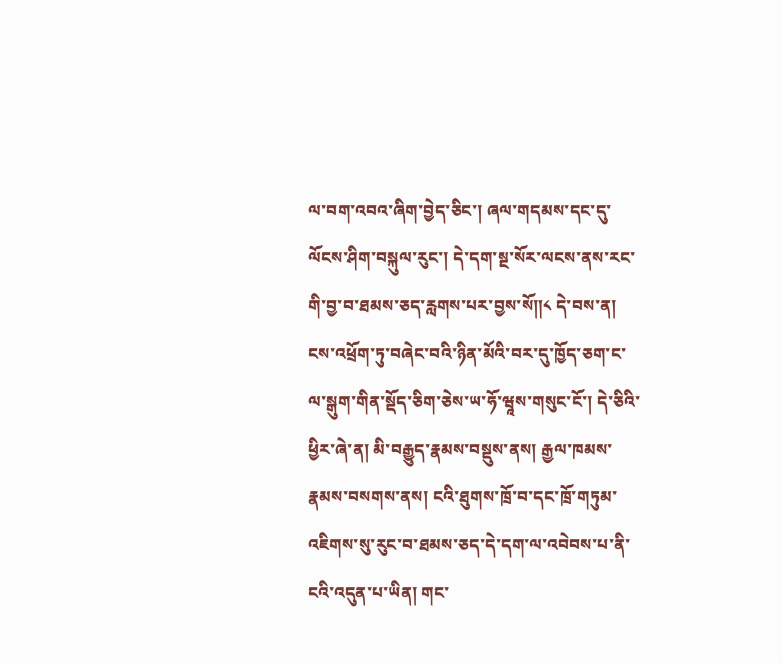ལ་བག་འབའ་ཞིག་བྱེད་ཅིང་། ཞལ་གདམས་དང་དུ་ལོངས་ཤིག་བསྐུལ་རུང་། དེ་དག་སྔ་སོར་ལངས་ནས་རང་གི་བྱ་བ་ཐམས་ཅད་རླགས་པར་བྱས་སོ༎༨ དེ་བས་ན། ངས་འཕྲོག་ཏུ་བཞེང་བའི་ཉིན་མོའི་བར་དུ་ཁྱོད་ཅག་ང་ལ་སྒུག་གིན་སྡོད་ཅིག་ཅེས་ཡ་ཧོ་ཝཱས་གསུང་ངོ་། དེ་ཅིའི་ཕྱིར་ཞེ་ན། མི་བརྒྱུད་རྣམས་བསྡུས་ནས། རྒྱལ་ཁམས་རྣམས་བསགས་ནས། ངའི་ཐུགས་ཁྲོ་བ་དང་ཁྲོ་གཏུམ་འཇིགས་སུ་རུང་བ་ཐམས་ཅད་དེ་དག་ལ་འབེབས་པ་ནི་ངའི་འདུན་པ་ཡིན། གང་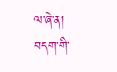ལ་ཞེ་ན། བདག་གི་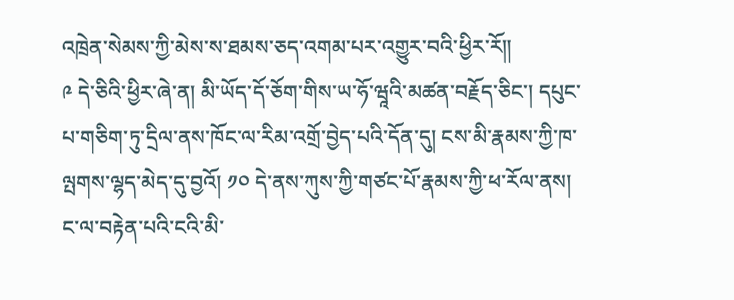འཁྲེན་སེམས་ཀྱི་མེས་ས་ཐམས་ཅད་འགམ་པར་འགྱུར་བའི་ཕྱིར་རོ༎
༩ དེ་ཅིའི་ཕྱིར་ཞེ་ན། མི་ཡོད་དོ་ཅོག་གིས་ཡ་ཧོ་ཝཱའི་མཚན་བརྗོད་ཅིང་། དཔུང་པ་གཅིག་ཏུ་དྲིལ་ནས་ཁོང་ལ་རིམ་འགྲོ་བྱེད་པའི་དོན་དུ། ངས་མི་རྣམས་ཀྱི་ཁ་ལྤགས་ལྷད་མེད་དུ་བྱའོ། ༡༠ དེ་ནས་ཀུས་ཀྱི་གཙང་པོ་རྣམས་ཀྱི་ཕ་རོལ་ནས། ང་ལ་བརྟེན་པའི་ངའི་མི་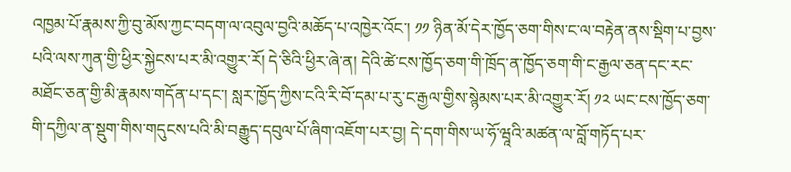འཁྱམ་པོ་རྣམས་ཀྱི་བུ་མོས་ཀྱང་བདག་ལ་འབུལ་བྱའི་མཆོད་པ་འཁྱེར་འོང་། ༡༡ ཉིན་མོ་དེར་ཁྱོད་ཅག་གིས་ང་ལ་བརྟེན་ནས་སྡིག་པ་བྱས་པའི་ལས་ཀུན་གྱི་ཕྱིར་སྐྱེངས་པར་མི་འགྱུར་རོ། དེ་ཅིའི་ཕྱིར་ཞེ་ན། དེའི་ཚེ་ངས་ཁྱོད་ཅག་གི་ཁྲོད་ན་ཁྱོད་ཅག་གི་ང་རྒྱལ་ཅན་དང་རང་མཐོང་ཅན་གྱི་མི་རྣམས་གདོན་པ་དང་། སླར་ཁྱོད་ཀྱིས་ངའི་རི་བོ་དམ་པ་རུ་ང་རྒྱལ་གྱིས་སྙེམས་པར་མི་འགྱུར་རོ། ༡༢ ཡང་ངས་ཁྱོད་ཅག་གི་དཀྱིལ་ན་སྡུག་གིས་གདུངས་པའི་མི་བརྒྱུད་དབུལ་པོ་ཞིག་འཇོག་པར་བྱ། དེ་དག་གིས་ཡ་ཧོ་ཝཱའི་མཚན་ལ་བློ་གཏོད་པར་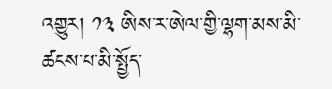འགྱུར། ༡༣ ཨིས་ར་ཨེལ་གྱི་ལྷག་མས་མི་ཚངས་པ་མི་སྤྱོད་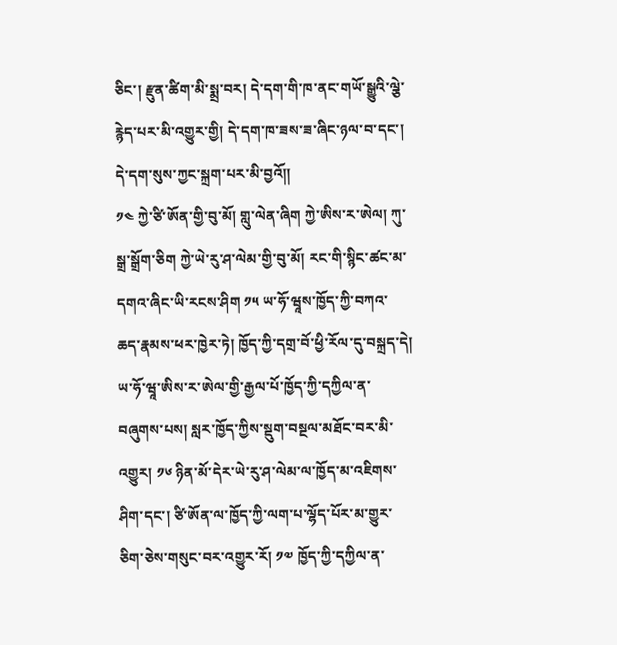ཅིང་། རྫུན་ཚིག་མི་སྨྲ་བར། དེ་དག་གི་ཁ་ནང་གཡོ་སྒྱུའི་ལྕེ་རྙེད་པར་མི་འགྱུར་གྱི། དེ་དག་ཁ་ཟས་ཟ་ཞིང་ཉལ་བ་དང་། དེ་དག་སུས་ཀྱང་སྐྲག་པར་མི་བྱའོ༎
༡༤ ཀྱེ་ཙི་ཨོན་གྱི་བུ་མོ། གླུ་ལེན་ཞིག ཀྱེ་ཨིས་ར་ཨེལ། ཀུ་སྒྲ་སྒྲོག་ཅིག ཀྱེ་ཡེ་རུ་ཤ་ལེམ་གྱི་བུ་མོ། རང་གི་སྙིང་ཚང་མ་དགའ་ཞིང་ཡི་རངས་ཤིག ༡༥ ཡ་ཧོ་ཝཱས་ཁྱོད་ཀྱི་བཀའ་ཆད་རྣམས་ཕར་ཁྱེར་ཏེ། ཁྱོད་ཀྱི་དགྲ་བོ་ཕྱི་རོལ་དུ་བསྐྲད་དེ། ཡ་ཧོ་ཝཱ་ཨིས་ར་ཨེལ་གྱི་རྒྱལ་པོ་ཁྱོད་ཀྱི་དཀྱིལ་ན་བཞུགས་པས། སླར་ཁྱོད་ཀྱིས་སྡུག་བསྔལ་མཐོང་བར་མི་འགྱུར། ༡༦ ཉིན་མོ་དེར་ཡེ་རུ་ཤ་ལེམ་ལ་ཁྱོད་མ་འཇིགས་ཤིག་དང་། ཙི་ཨོན་ལ་ཁྱོད་ཀྱི་ལག་པ་ལྷོད་པོར་མ་གྱུར་ཅིག་ཅེས་གསུང་བར་འགྱུར་རོ། ༡༧ ཁྱོད་ཀྱི་དཀྱིལ་ན་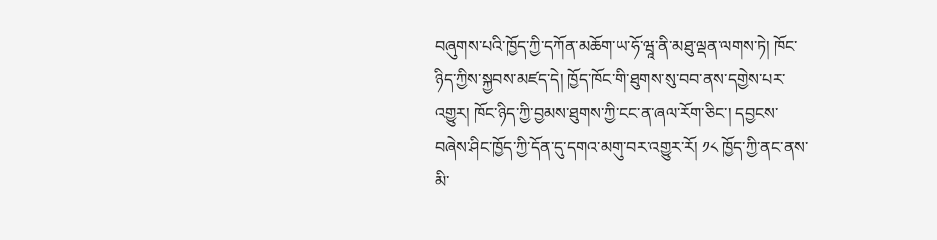བཞུགས་པའི་ཁྱོད་ཀྱི་དཀོན་མཆོག་ཡ་ཧོ་ཝཱ་ནི་མཐུ་ལྡན་ལགས་ཏེ། ཁོང་ཉིད་ཀྱིས་སྐྱབས་མཛད་དེ། ཁྱོད་ཁོང་གི་ཐུགས་སུ་བབ་ནས་དགྱེས་པར་འགྱུར། ཁོང་ཉིད་ཀྱི་བྱམས་ཐུགས་ཀྱི་ངང་ན་ཞལ་རོག་ཅིང་། དབྱངས་བཞེས་ཤིང་ཁྱོད་ཀྱི་དོན་དུ་དགའ་མགུ་བར་འགྱུར་རོ། ༡༨ ཁྱོད་ཀྱི་ནང་ནས་མི་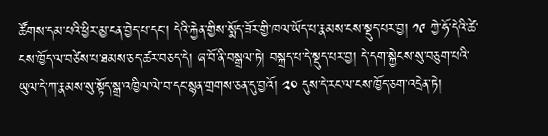ཚོགས་དམ་པའི་ཕྱིར་མྱ་ངན་བྱེད་པ་དང་། དེའི་རྐྱེན་གྱིས་སྨོད་ཟོར་གྱི་ཁལ་ཡོད་པ་རྣམས་ངས་སྡུད་པར་བྱ། ༡༩ ཀྱེ་ཧོ་དེའི་ཚེ་ངས་ཁྱོད་ལ་བཙེས་པ་ཐམས་ཅད་ཚར་བཅད་དེ། ཞ་བོ་ནི་བསྒྲལ་ཏེ། བསྐྲད་པ་དེ་སྡུད་པར་བྱ། དེ་དག་སྐྱེངས་སུ་བཅུག་པའི་ཡུལ་དེ་ཀ་རྣམས་སུ་སྟོད་སྒྲ་འཁྱིལ་ལེ་བ་དང་སྙན་གྲགས་ཅན་དུ་བྱའོ། ༢༠ དུས་དེ་རང་ལ་ངས་ཁྱོད་ཅག་འདྲེན་ཏེ།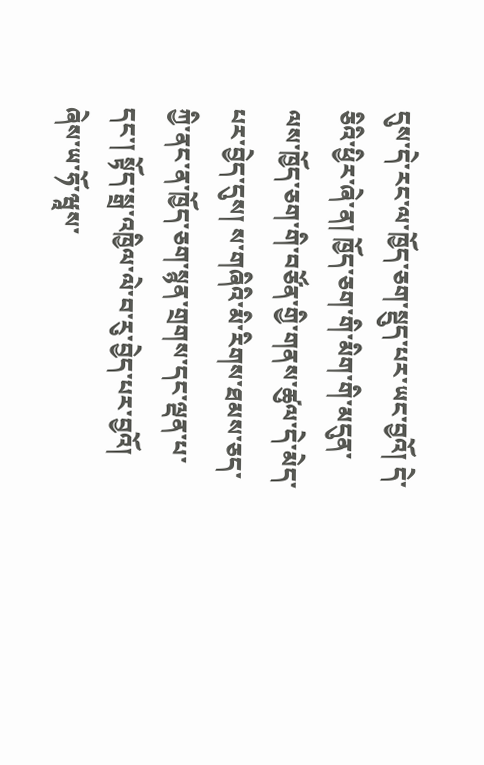དུས་དེ་རང་ལ་ཁྱོད་ཅག་སྡུད་པར་ཡང་བྱའོ། དེ་ཅིའི་ཕྱིར་ཞེ་ན། ཁྱོད་ཅག་གི་མིག་གི་མདུན་ལས་ཁྱོད་ཅག་གི་བཙོན་གྱི་གནས་ཚུལ་དེ་མེད་པར་བྱེད་དུས། ས་གཞིའི་མི་རིགས་ཐམས་ཅད་ཀྱི་ནང་ན་ཁྱོད་ཅག་སྙན་གྲགས་དང་ལྡན་པ་དང་། སྟོད་སྒྲ་འཁྱིལ་ལེ་བ་རུ་བྱེད་པར་བྱའོ། ཞེས་ཡ་ཧོ་ཝཱས་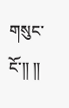གསུང་ངོ་༎ ༎